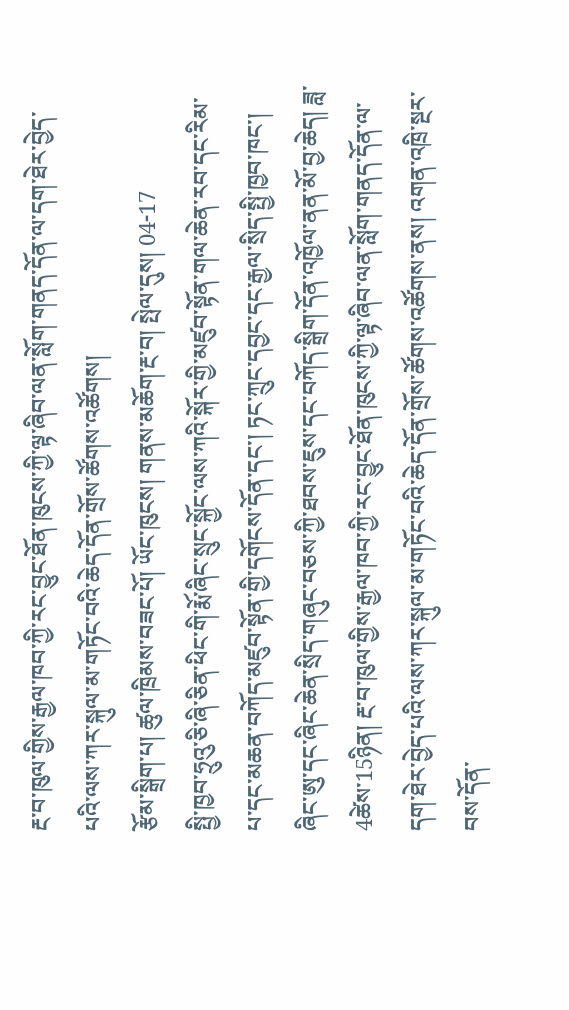རྔ་བ་ཁུལ་གྱིས་རྒྱལ་ཁབ་ཀྱི་རང་བྱུང་ཐོན་ཁུངས་ཀྱི་ལྟ་ཞིབ་ལན་སློག་གནད་དོན་ལ་དག་ཐེར་བྱེད་པའི་ལས་ཀར་སྐུལ་མ་གཏོང་བའི་ཆེད་དོན་གྲོས་ཚོགས་འཚོགས།
རྩོམ་སྒྲིག་པ། ཚུལ་ཁྲིམས་བཟང་པོ། ཡོང་ཁུངས། གནས་མཆོག་རྔ་བ། སྤེལ་དུས། 04-17
སྤྱི་ཁྱབ་ཧྲུའུ་ཅི་ཞི་ཅིན་ཕིང་གི་རྨོ་ཞིང་སྲུང་སྐྱོང་ལས་ཀའི་སྐོར་གྱི་མཛུབ་སྟོན་གལ་ཆེན་རབ་དང་རིམ་པ་དང་མཆན་བཀོད་མཛུབ་སྟོན་གྱི་དགོངས་དོན་དང་། ཏང་ཀྲུང་དབྱང་དང་རྒྱལ་སྲིད་སྤྱི་ཁྱབ་ཁང་། ཞིང་ཨུ་དང་ཞིང་ཆེན་སྲིད་གཞུང་བཅས་ཀྱི་ཐབས་ཇུས་དང་བཀོད་སྒྲིག་དོན་འཁྱོལ་ནན་མོ་བྱ་ཆེད། ཟླ་4ཚེས་15ཉིན། རྔ་བ་ཁུལ་གྱིས་རྒྱལ་ཁབ་ཀྱི་རང་བྱུང་ཐོན་ཁུངས་ཀྱི་ལྟ་ཞིབ་ལན་སློག་གནད་དོན་ལ་དག་ཐེར་བྱེད་པའི་ལས་ཀར་སྐུལ་མ་གཏོང་བའི་ཆེད་དོན་གྲོས་ཚོགས་འཚོགས་ནས། འགན་འཁྲི་སྔར་བས་དོན་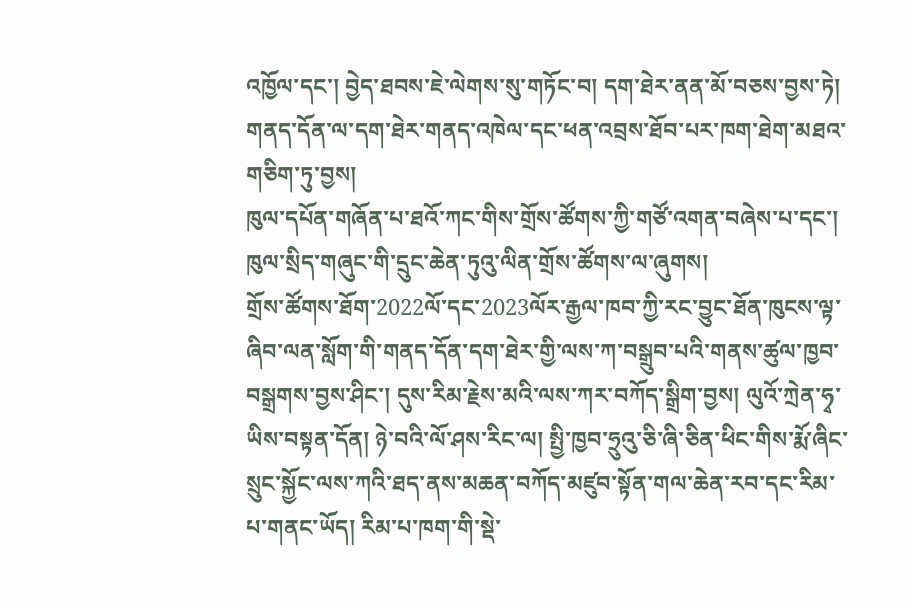འཁྱོལ་དང་། བྱེད་ཐབས་ཇེ་ལེགས་སུ་གཏོང་བ། དག་ཐེར་ནན་མོ་བཅས་བྱས་ཏེ། གནད་དོན་ལ་དག་ཐེར་གནད་འཁེལ་དང་ཕན་འབྲས་ཐོབ་པར་ཁག་ཐེག་མཐའ་གཅིག་ཏུ་བྱས།
ཁུལ་དཔོན་གཞོན་པ་ཐའོ་ཀང་གིས་གྲོས་ཚོགས་ཀྱི་གཙོ་འགན་བཞེས་པ་དང་། ཁུལ་སྲིད་གཞུང་གི་དྲུང་ཆེན་ཏུའུ་ལིན་གྲོས་ཚོགས་ལ་ཞུགས།
གྲོས་ཚོགས་ཐོག་2022ལོ་དང་2023ལོར་རྒྱལ་ཁབ་ཀྱི་རང་བྱུང་ཐོན་ཁུངས་ལྟ་ཞིབ་ལན་སློག་གི་གནད་དོན་དག་ཐེར་གྱི་ལས་ཀ་བསྒྲུབ་པའི་གནས་ཚུལ་ཁྱབ་བསྒྲགས་བྱས་ཤིང་། དུས་རིམ་རྗེས་མའི་ལས་ཀར་བཀོད་སྒྲིག་བྱས། ལུའོ་ཀྲེན་ཧྭ་ཡིས་བསྟན་དོན། ཉེ་བའི་ལོ་ཤས་རིང་ལ། སྤྱི་ཁྱབ་ཧྲུའུ་ཅི་ཞི་ཅིན་ཕིང་གིས་རྨོ་ཞིང་སྲུང་སྐྱོང་ལས་ཀའི་ཐད་ནས་མཆན་བཀོད་མཛུབ་སྟོན་གལ་ཆེན་རབ་དང་རིམ་པ་གནང་ཡོད། རིམ་པ་ཁག་གི་སྡེ་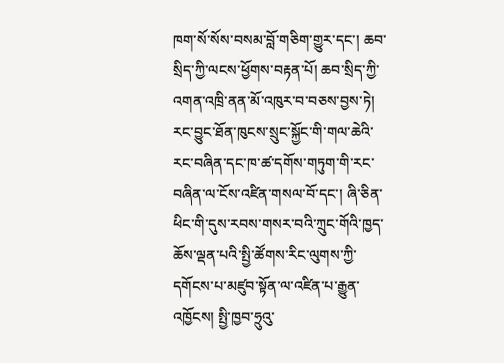ཁག་སོ་སོས་བསམ་བློ་གཅིག་གྱུར་དང་། ཆབ་སྲིད་ཀྱི་ལངས་ཕྱོགས་བརྟན་པོ། ཆབ་སྲིད་ཀྱི་འགན་འཁྲི་ནན་མོ་འཁུར་བ་བཅས་བྱས་ཏེ། རང་བྱུང་ཐོན་ཁུངས་སྲུང་སྐྱོང་གི་གལ་ཆེའི་རང་བཞིན་དང་ཁ་ཚ་དགོས་གཏུག་གི་རང་བཞིན་ལ་ངོས་འཛིན་གསལ་བོ་དང་། ཞི་ཅིན་ཕིང་གི་དུས་རབས་གསར་བའི་ཀྲུང་གོའི་ཁྱད་ཆོས་ལྡན་པའི་སྤྱི་ཚོགས་རིང་ལུགས་ཀྱི་དགོངས་པ་མཛུབ་སྟོན་ལ་འཛིན་པ་རྒྱུན་འཁྱོངས། སྤྱི་ཁྱབ་ཧྲུའུ་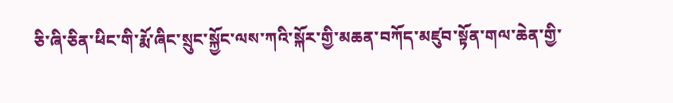ཅི་ཞི་ཅིན་ཕིང་གི་རྨོ་ཞིང་སྲུང་སྐྱོང་ལས་ཀའི་སྐོར་གྱི་མཆན་བཀོད་མཛུབ་སྟོན་གལ་ཆེན་གྱི་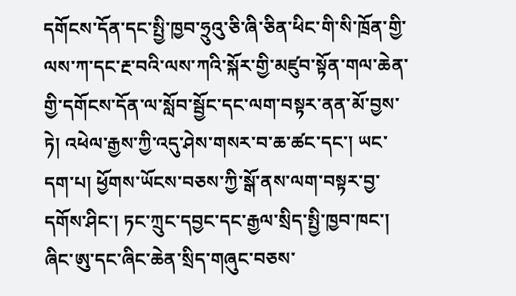དགོངས་དོན་དང་སྤྱི་ཁྱབ་ཧྲུའུ་ཅི་ཞི་ཅིན་ཕིང་གི་སི་ཁྲོན་གྱི་ལས་ཀ་དང་རྔ་བའི་ལས་ཀའི་སྐོར་གྱི་མཛུབ་སྟོན་གལ་ཆེན་གྱི་དགོངས་དོན་ལ་སློབ་སྦྱོང་དང་ལག་བསྟར་ནན་མོ་བྱས་ཏེ། འཕེལ་རྒྱས་ཀྱི་འདུ་ཤེས་གསར་བ་ཆ་ཚང་དང་། ཡང་དག་པ། ཕྱོགས་ཡོངས་བཅས་ཀྱི་སྒོ་ནས་ལག་བསྟར་བྱ་དགོས་ཤིང་། ཏང་ཀྲུང་དབྱང་དང་རྒྱལ་སྲིད་སྤྱི་ཁྱབ་ཁང་། ཞིང་ཨུ་དང་ཞིང་ཆེན་སྲིད་གཞུང་བཅས་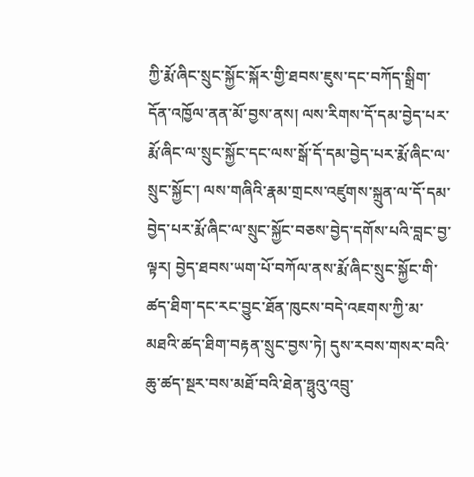ཀྱི་རྨོ་ཞིང་སྲུང་སྐྱོང་སྐོར་གྱི་ཐབས་ཇུས་དང་བཀོད་སྒྲིག་དོན་འཁྱོལ་ནན་མོ་བྱས་ནས། ལས་རིགས་དོ་དམ་བྱེད་པར་རྨོ་ཞིང་ལ་སྲུང་སྐྱོང་དང་ལས་སྒོ་དོ་དམ་བྱེད་པར་རྨོ་ཞིང་ལ་སྲུང་སྐྱོང་། ལས་གཞིའི་རྣམ་གྲངས་འཛུགས་སྐྲུན་ལ་དོ་དམ་བྱེད་པར་རྨོ་ཞིང་ལ་སྲུང་སྐྱོང་བཅས་བྱེད་དགོས་པའི་བླང་བྱ་ལྟར། བྱེད་ཐབས་ཡག་པོ་བཀོལ་ནས་རྨོ་ཞིང་སྲུང་སྐྱོང་གི་ཚད་ཐིག་དང་རང་བྱུང་ཐོན་ཁུངས་བདེ་འཇགས་ཀྱི་མ་མཐའི་ཚད་ཐིག་བརྟན་སྲུང་བྱས་ཏེ། དུས་རབས་གསར་བའི་ཆུ་ཚད་སྔར་བས་མཐོ་བའི་ཐེན་ཧྥུའུ་འབྲུ་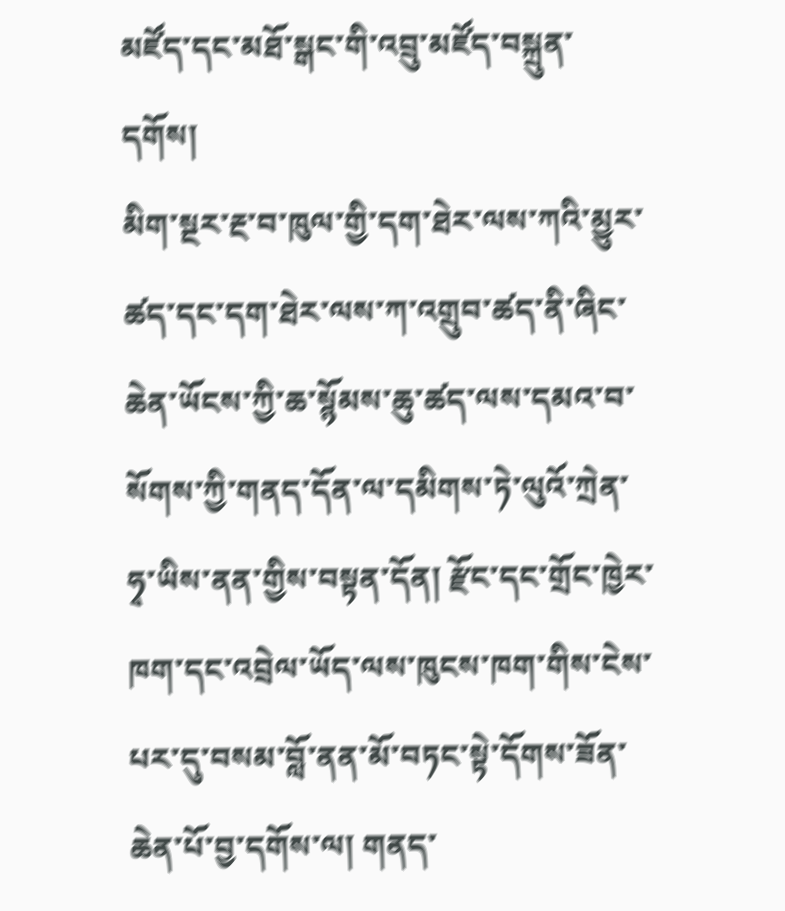མཛོད་དང་མཐོ་སྒང་གི་འབྲུ་མཛོད་བསྐྲུན་དགོས།
མིག་སྔར་རྔ་བ་ཁུལ་གྱི་དག་ཐེར་ལས་ཀའི་མྱུར་ཚད་དང་དག་ཐེར་ལས་ཀ་འགྲུབ་ཚད་ནི་ཞིང་ཆེན་ཡོངས་ཀྱི་ཆ་སྙོམས་ཆུ་ཚད་ལས་དམའ་བ་སོགས་ཀྱི་གནད་དོན་ལ་དམིགས་ཏེ་ལུའོ་ཀྲེན་ཧྭ་ཡིས་ནན་གྱིས་བསྟན་དོན། རྫོང་དང་གྲོང་ཁྱེར་ཁག་དང་འབྲེལ་ཡོད་ལས་ཁུངས་ཁག་གིས་ངེས་པར་དུ་བསམ་བློ་ནན་མོ་བཏང་སྟེ་དོགས་ཟོན་ཆེན་པོ་བྱ་དགོས་ལ། གནད་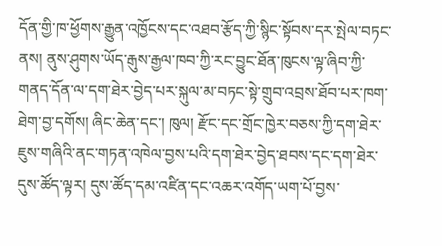དོན་གྱི་ཁ་ཕྱོགས་རྒྱུན་འཁྱོངས་དང་འཐབ་རྩོད་ཀྱི་སྙིང་སྟོབས་དར་སྤེལ་བཏང་ནས། ནུས་ཤུགས་ཡོད་རྒུས་རྒྱལ་ཁབ་ཀྱི་རང་བྱུང་ཐོན་ཁུངས་ལྟ་ཞིབ་ཀྱི་གནད་དོན་ལ་དག་ཐེར་བྱེད་པར་སྐུལ་མ་བཏང་སྟེ་གྲུབ་འབྲས་ཐོབ་པར་ཁག་ཐེག་བྱ་དགོས། ཞིང་ཆེན་དང་། ཁུལ། རྫོང་དང་གྲོང་ཁྱེར་བཅས་ཀྱི་དག་ཐེར་ཇུས་གཞིའི་ནང་གཏན་འཁེལ་བྱས་པའི་དག་ཐེར་བྱེད་ཐབས་དང་དག་ཐེར་དུས་ཚོད་ལྟར། དུས་ཚོད་དམ་འཛིན་དང་འཆར་འགོད་ཡག་པོ་བྱས་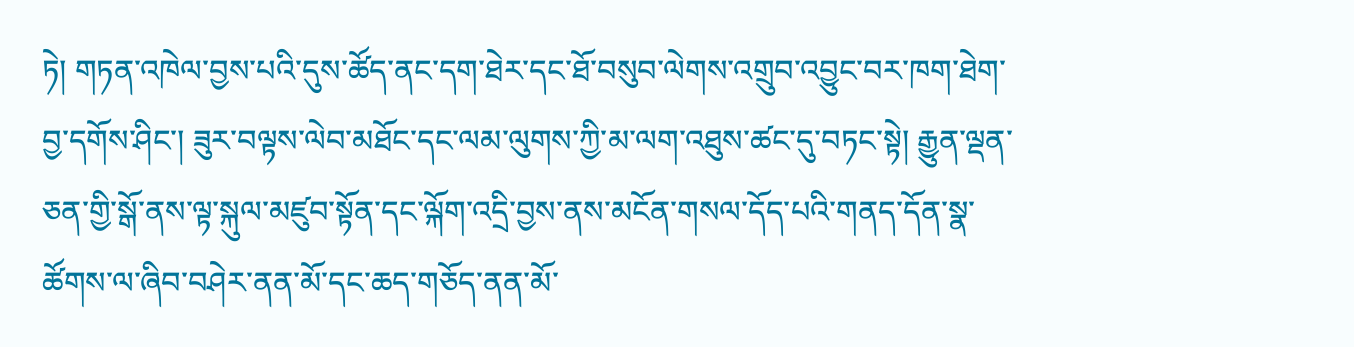ཏེ། གཏན་འཁེལ་བྱས་པའི་དུས་ཚོད་ནང་དག་ཐེར་དང་ཐོ་བསུབ་ལེགས་འགྲུབ་འབྱུང་བར་ཁག་ཐེག་བྱ་དགོས་ཤིང་། ཟུར་བལྟས་ལེབ་མཐོང་དང་ལམ་ལུགས་ཀྱི་མ་ལག་འཐུས་ཚང་དུ་བཏང་སྟེ། རྒྱུན་ལྡན་ཅན་གྱི་སྒོ་ནས་ལྟ་སྐུལ་མཛུབ་སྟོན་དང་ལྐོག་འདྲི་བྱས་ནས་མངོན་གསལ་དོད་པའི་གནད་དོན་སྣ་ཚོགས་ལ་ཞིབ་བཤེར་ནན་མོ་དང་ཆད་གཅོད་ནན་མོ་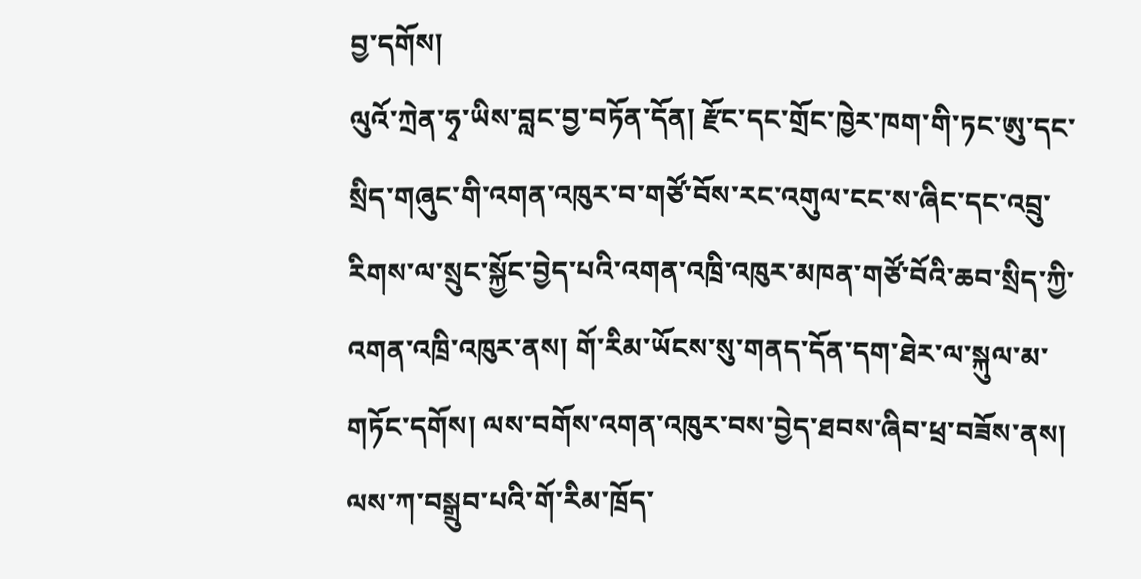བྱ་དགོས།
ལུའོ་ཀྲེན་ཧྭ་ཡིས་བླང་བྱ་བཏོན་དོན། རྫོང་དང་གྲོང་ཁྱེར་ཁག་གི་ཏང་ཨུ་དང་སྲིད་གཞུང་གི་འགན་འཁུར་བ་གཙོ་བོས་རང་འགུལ་ངང་ས་ཞིང་དང་འབྲུ་རིགས་ལ་སྲུང་སྐྱོང་བྱེད་པའི་འགན་འཁྲི་འཁུར་མཁན་གཙོ་བོའི་ཆབ་སྲིད་ཀྱི་འགན་འཁྲི་འཁུར་ནས། གོ་རིམ་ཡོངས་སུ་གནད་དོན་དག་ཐེར་ལ་སྐུལ་མ་གཏོང་དགོས། ལས་བགོས་འགན་འཁུར་བས་བྱེད་ཐབས་ཞིབ་ཕྲ་བཟོས་ནས། ལས་ཀ་བསྒྲུབ་པའི་གོ་རིམ་ཁྲོད་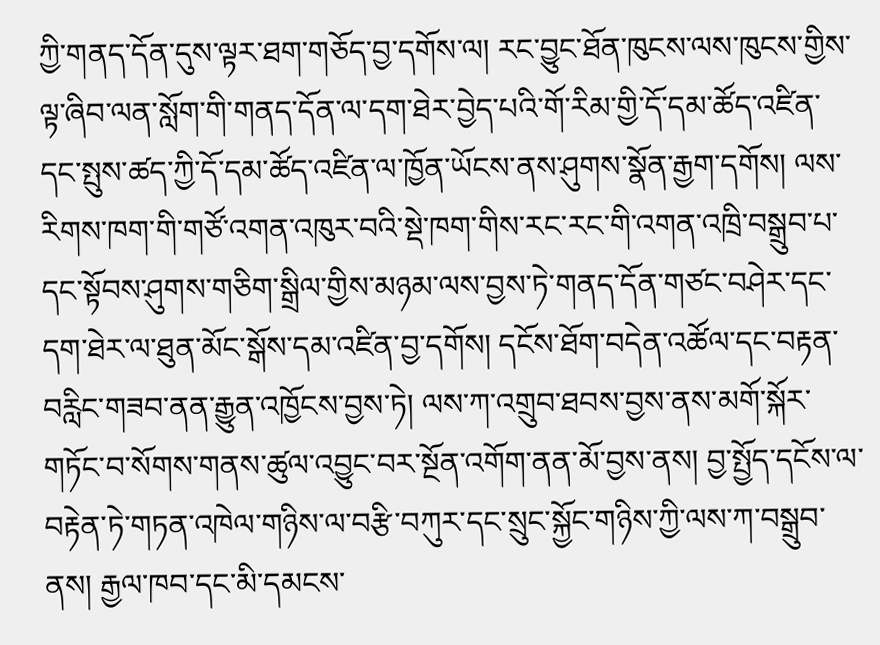ཀྱི་གནད་དོན་དུས་ལྟར་ཐག་གཅོད་བྱ་དགོས་ལ། རང་བྱུང་ཐོན་ཁུངས་ལས་ཁུངས་གྱིས་ལྟ་ཞིབ་ལན་སློག་གི་གནད་དོན་ལ་དག་ཐེར་བྱེད་པའི་གོ་རིམ་གྱི་དོ་དམ་ཚོད་འཛིན་དང་སྤུས་ཚད་ཀྱི་དོ་དམ་ཚོད་འཛིན་ལ་ཁྱོན་ཡོངས་ནས་ཤུགས་སྣོན་རྒྱག་དགོས། ལས་རིགས་ཁག་གི་གཙོ་འགན་འཁུར་བའི་སྡེ་ཁག་གིས་རང་རང་གི་འགན་འཁྲི་བསྒྲུབ་པ་དང་སྟོབས་ཤུགས་གཅིག་སྒྲིལ་གྱིས་མཉམ་ལས་བྱས་ཏེ་གནད་དོན་གཙང་བཤེར་དང་དག་ཐེར་ལ་ཐུན་མོང་སྒོས་དམ་འཛིན་བྱ་དགོས། དངོས་ཐོག་བདེན་འཚོལ་དང་བརྟན་བརླིང་གཟབ་ནན་རྒྱུན་འཁྱོངས་བྱས་ཏེ། ལས་ཀ་འགྲུབ་ཐབས་བྱས་ནས་མགོ་སྐོར་གཏོང་བ་སོགས་གནས་ཚུལ་འབྱུང་བར་སྔོན་འགོག་ནན་མོ་བྱས་ནས། བྱ་སྤྱོད་དངོས་ལ་བརྟེན་ཏེ་གཏན་འཁེལ་གཉིས་ལ་བརྩི་བཀུར་དང་སྲུང་སྐྱོང་གཉིས་ཀྱི་ལས་ཀ་བསྒྲུབ་ནས། རྒྱལ་ཁབ་དང་མི་དམངས་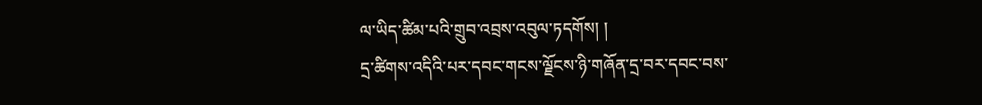ལ་ཡིད་ཚིམ་པའི་གྲུབ་འབྲས་འབུལ་ཏདགོས། །
དྲ་ཚིགས་འདིའི་པར་དབང་གངས་ལྗོངས་ཉི་གཞོན་དྲ་བར་དབང་བས་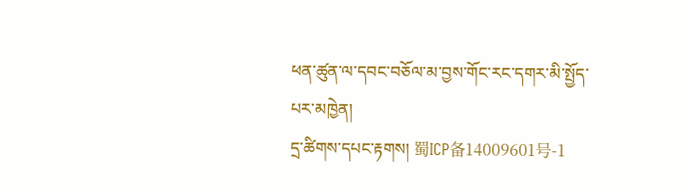ཕན་ཚུན་ལ་དབང་བཅོལ་མ་བྱས་གོང་རང་དགར་མི་སྤྱོད་པར་མཁྱེན།
དྲ་ཚིགས་དཔང་རྟགས། 蜀ICP备14009601号-1